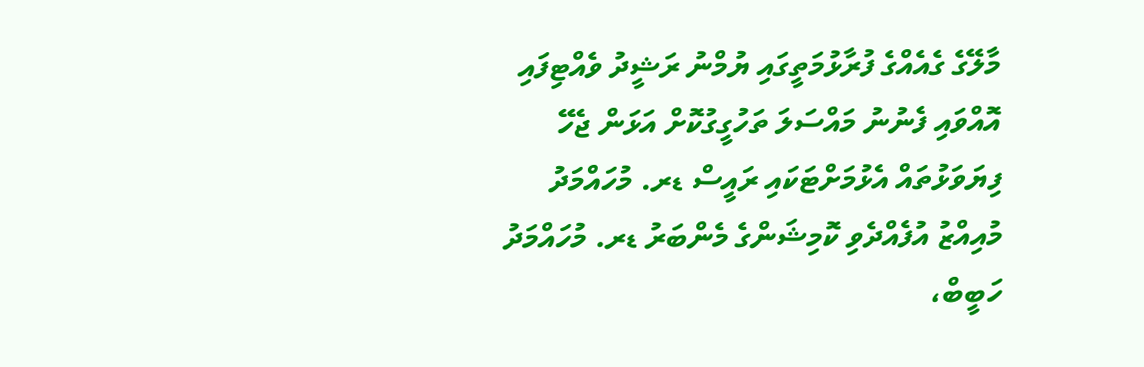މާލޭގެ ގެއެއްގެ ފުރާޅުމަތީގައި ޔުމްނު ރަޝީދު ވެއްޓިފައި އޮއްވައި ފެނުނު މައްސަލަ ތަހުގީގުކޮށް އަޅަން ޖެހޭ ފިޔަވަޅުތައް އެޅުމަށްޓަކައި ރައީސް ޑރ. މުހައްމަދު މުއިއްޒު އުފެއްދެވި ކޮމިޝަންގެ މެންބަރު ޑރ. މުހައްމަދު ހަބީބް،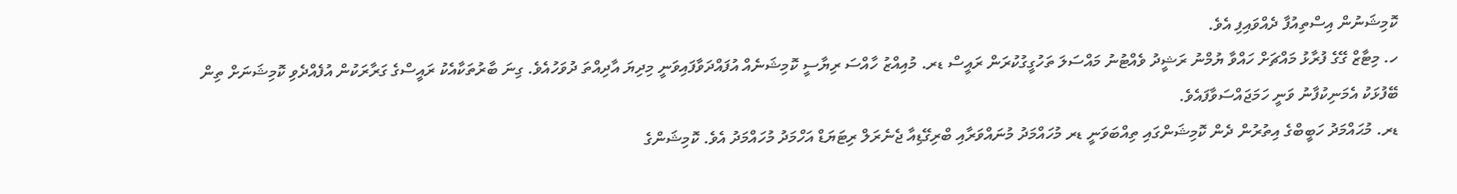ކޮމިޝަނުން އިސްތިއުފާ ދެއްވައިފި އެވެ.
ހ. މިޓާޒް ގޭގެ ފުރާޅު މައްޗަށް ހައްވާ ޔުމްނު ރަޝީދު ވެއްޓުނު މައްސަލަ ތަހުގީގުކުރަން ރައީސް ޑރ. މުއިއްޒު ހާއްސަ ރިޔާސީ ކޮމިޝަނެއް އުފައްދަވާފައިވަނީ މިދިޔަ އާދިއްތަ ދުވަހުއެވެ. ގިނަ ބާރުތަކާއެކު ރައީސްގެ ގަރާރަކުން އުފެއްދެވި ކޮމިޝަނަށް ތިން ބޭފުޅަކު އެމަނިކުފާނު ވަނީ ހަމަޖައްސަވާފައެވެ.
ޑރ. މުޙައްމަދު ހަބީބްގެ އިތުރުން ދެން ކޮމިޝަންގައި ތިއްބަވަނީ ޑރ މުހައްމަދު މުނައްވަރާއި ބްރިގޭޑިއާ ޖެނެރަލް ރިޓަޔަޑް އަހްމަދު މުހައްމަދު އެވެ. ކޮމިޝަންގެ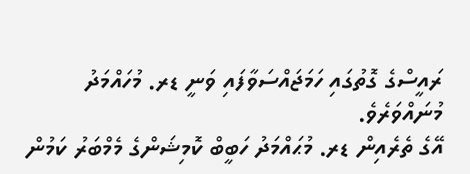ރައީސްގެ ގޮތުގައި ހަމަޖައްސަވާފައި ވަނީ ޑރ. މުހައްމަދު މުނައްވަރެވެ.
އޭގެ ތެރެއިން ޑރ. މުޙައްމަދު ހަބީބް ކޮމިޝަންގެ މެމްބަރު ކަމުން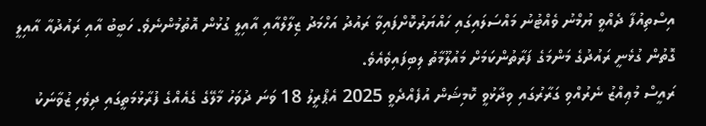އިސްތިއުފާ ދެއްވީ ޔުމްނު ވެއްޓުނު މައްސަލައިގައި ހައްޔަރުކޮށްފައިވާ ރައުދު އަހްމަދު ޒިލާލްއާއި އާއިލީ ގުޅުން އޮތުމުންނެވެ. ހަބީބު އާއި ރައުދުއާ އާއިލީ ގޮތުން ގުޅެނީ ރައުދުގެ މަންމަގެ ފަރާތުންކަމަށް މައުލޫމާތު ލިބިފައިވެއެވެ.
ރައީސް މުޢިއްޒު ނެރުއްވި ގަރާރުގައި ވިދާޅުވީ ކޮމިޝަން އުފެއްދެވީ 2025 އެޕްރީލު 18 ވަނަ ދުވަހު މާލޭގެ ގެއެއްގެ ފުރާޅުމަތީގައި ދިވެހި ޒުވާނަކު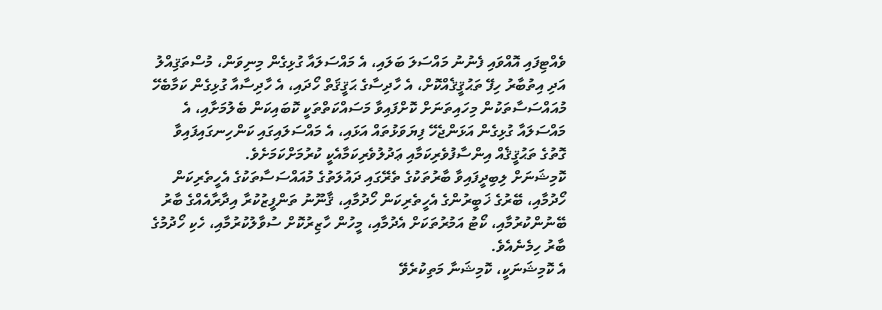ވެއްޓިފައި އޮއްވައި ފެނުނު މައްސަލަ ބަލައި، އެ މައްސަލައާ ގުޅިގެން މިނިވަން، މުސްތަޤިއްލު އަދި އިތުބާރު ހިފޭ ތަޙުޤީޤެއްކޮށް، އެ ހާދިސާގެ ޙަޤީޤަތް ހޯދައި، އެ ހާދިސާއާ ގުޅިގެން ކަމާބެހޭ މުއައްސަސާތަކުން މިހައިތަނަށް ކޮށްފައިވާ މަސައްކަތްތަކީ ކޮބައިކަން ބެލުމަށާއި، އެ މައްސަލައާ ގުޅިގެން އަޅަންޖެހޭ ފިޔަވަޅުތައް އަޅައި، އެ މައްސަލައިގައި ކަންހިނގައިފައިވާ ގޮތުގެ ތަޙުޤީޤެއް އިންސާފުވެރިކަމާއި ޢަދުލުވެރިކަމާއެކީ ކުރުމަށްކަމަށެވެ.
ކޮމިޝަނަށް ލިބިދީފައިވާ ބާރުތަކުގެ ތެރޭގައި ދައުލަތުގެ މުއައްސަސާތަކުގެ އެހީތެރިކަން ހޯދުމާއި، ބޭރުގެ ޚަބީރުންގެ އެހީތެރިކަން ހޯދުމާއި، ޤާނޫނު ތަންފީޒުކުރާ އިދާރާއެއްގެ ބާރު ބޭނުންކުރުމާއި، ކޯޓު އަމުރުތަކަށް އެދުމާއި، މީހުން ހާޒިރުކޮށް ސުވާލުކުރުމާއި، ހެކި ހޯދުމުގެ ބާރު ހިމެނެއެވެ.
އެ ކޮމިޝަނަކީ، ކޮމިޝަނާ މަތިކުރެވޭ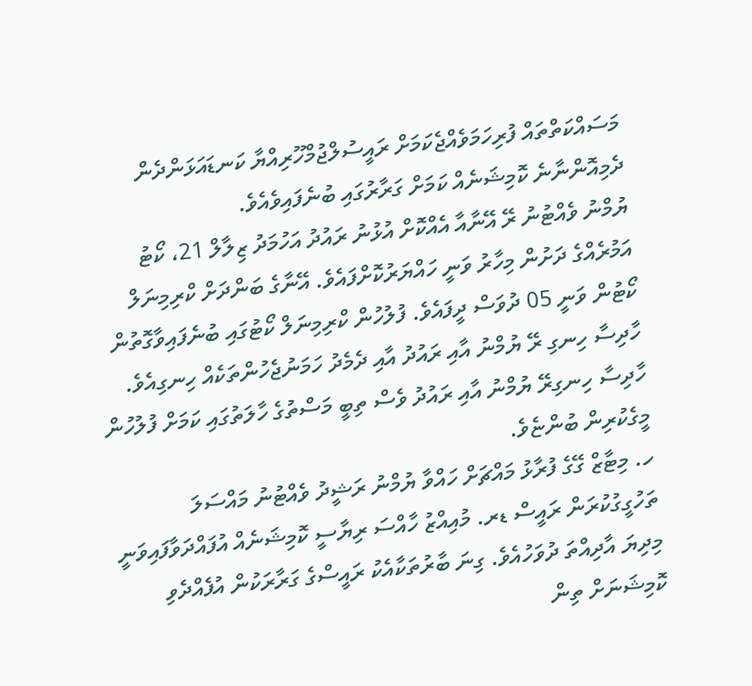މަސައްކަތްތައް ފުރިހަމަވެއްޖެކަމަށް ރައީސުލްޖުމްހޫރިއްޔާ ކަނޑައަޅަންދެން ދެމިއޮންނާނެ ކޮމިޝަނެއް ކަމަށް ގަރާރުގައި ބުނެފައިވެއެވެ.
ޔުމްނު ވެއްޓުނު ރޭ އޭނާއާ އެއްކޮށް އުޅުނު ރައުދު އަހުމަދު ޒިލާލް 21، ކޯޓު އަމުރެއްގެ ދަށުން މިހާރު ވަނީ ހައްޔަރުކޮށްފައެވެ. އޭނާގެ ބަންދަށް ކްރިމިނަލް ކޯޓުން ވަނީ 05 ދުވަސް ދީފައެވެ. ފުލުހުން ކްރިމިނަލް ކޯޓުގައި ބުނެފައިވާގޮތުން ހާދިސާ ހިނގި ރޭ ޔުމްނު އާއި ރައުދު އާއި ދެމެދު ހަމަނުޖެހުންތަކެއް ހިނގިއެވެ. ހާދިސާ ހިނގިރޭ ޔުމްނު އާއި ރައުދު ވެސް ތިބީ މަސްތުގެ ހާލަތުގައި ކަމަށް ފުލުހުން މީގެކުރިން ބުންޏެވެ.
ހ. މިޓާޒް ގޭގެ ފުރާޅު މައްޗަށް ހައްވާ ޔުމްނު ރަޝީދު ވެއްޓުނު މައްސަލަ ތަހުގީގުކުރަން ރައީސް ޑރ. މުއިއްޒު ހާއްސަ ރިޔާސީ ކޮމިޝަނެއް އުފައްދަވާފައިވަނީ މިދިޔަ އާދިއްތަ ދުވަހުއެވެ. ގިނަ ބާރުތަކާއެކު ރައީސްގެ ގަރާރަކުން އުފެއްދެވި ކޮމިޝަނަށް ތިން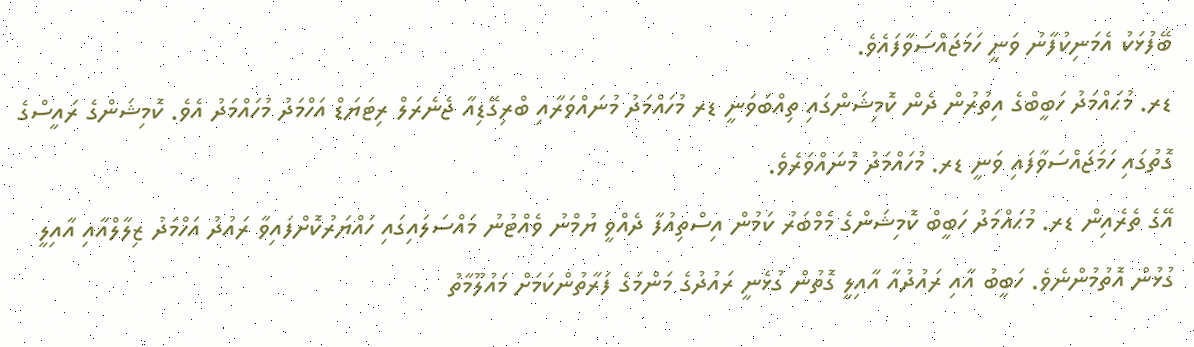ބޭފުޅަކު އެމަނިކުފާނު ވަނީ ހަމަޖައްސަވާފައެވެ.
ޑރ. މުޙައްމަދު ހަބީބްގެ އިތުރުން ދެން ކޮމިޝަންގައި ތިއްބަވަނީ ޑރ މުހައްމަދު މުނައްވަރާއި ބްރިގޭޑިއާ ޖެނެރަލް ރިޓަޔަޑް އަހްމަދު މުހައްމަދު އެވެ. ކޮމިޝަންގެ ރައީސްގެ ގޮތުގައި ހަމަޖައްސަވާފައި ވަނީ ޑރ. މުހައްމަދު މުނައްވަރެވެ.
އޭގެ ތެރެއިން ޑރ. މުޙައްމަދު ހަބީބް ކޮމިޝަންގެ މެމްބަރު ކަމުން އިސްތިއުފާ ދެއްވީ ޔުމްނު ވެއްޓުނު މައްސަލައިގައި ހައްޔަރުކޮށްފައިވާ ރައުދު އަހްމަދު ޒިލާލްއާއި އާއިލީ ގުޅުން އޮތުމުންނެވެ. ހަބީބު އާއި ރައުދުއާ އާއިލީ ގޮތުން ގުޅެނީ ރައުދުގެ މަންމަގެ ފަރާތުންކަމަށް މައުލޫމާތު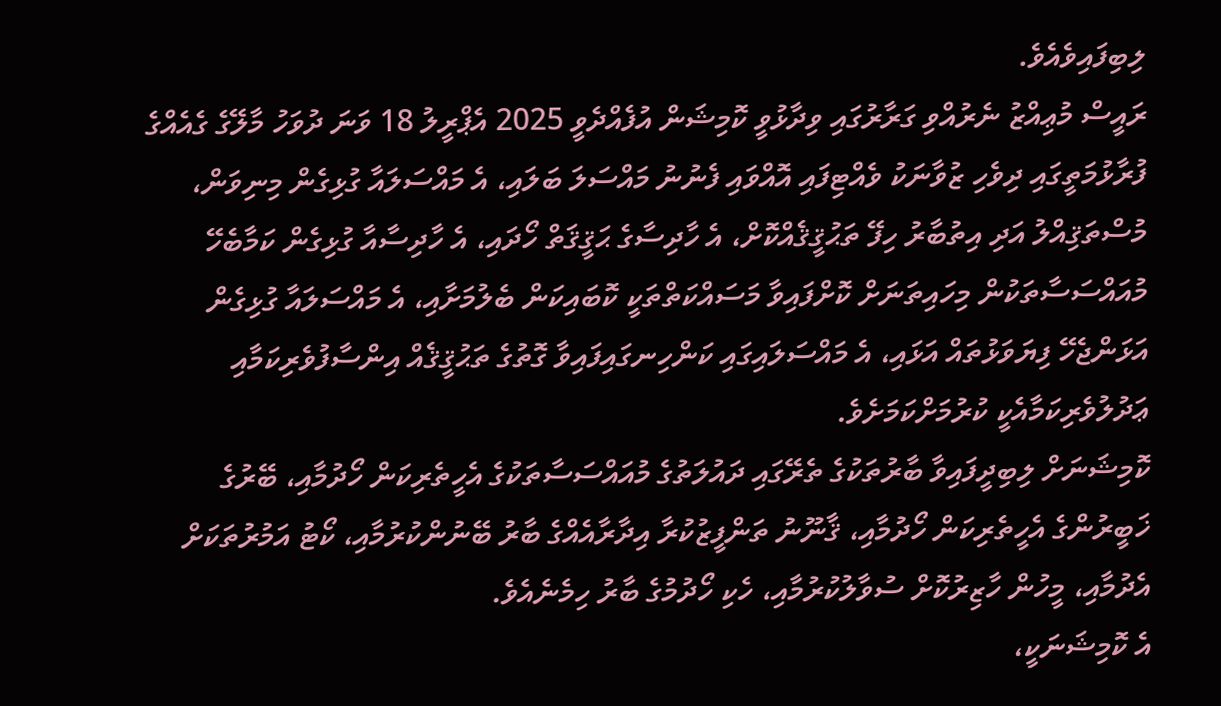ލިބިފައިވެއެވެ.
ރައީސް މުޢިއްޒު ނެރުއްވި ގަރާރުގައި ވިދާޅުވީ ކޮމިޝަން އުފެއްދެވީ 2025 އެޕްރީލު 18 ވަނަ ދުވަހު މާލޭގެ ގެއެއްގެ ފުރާޅުމަތީގައި ދިވެހި ޒުވާނަކު ވެއްޓިފައި އޮއްވައި ފެނުނު މައްސަލަ ބަލައި، އެ މައްސަލައާ ގުޅިގެން މިނިވަން، މުސްތަޤިއްލު އަދި އިތުބާރު ހިފޭ ތަޙުޤީޤެއްކޮށް، އެ ހާދިސާގެ ޙަޤީޤަތް ހޯދައި، އެ ހާދިސާއާ ގުޅިގެން ކަމާބެހޭ މުއައްސަސާތަކުން މިހައިތަނަށް ކޮށްފައިވާ މަސައްކަތްތަކީ ކޮބައިކަން ބެލުމަށާއި، އެ މައްސަލައާ ގުޅިގެން އަޅަންޖެހޭ ފިޔަވަޅުތައް އަޅައި، އެ މައްސަލައިގައި ކަންހިނގައިފައިވާ ގޮތުގެ ތަޙުޤީޤެއް އިންސާފުވެރިކަމާއި ޢަދުލުވެރިކަމާއެކީ ކުރުމަށްކަމަށެވެ.
ކޮމިޝަނަށް ލިބިދީފައިވާ ބާރުތަކުގެ ތެރޭގައި ދައުލަތުގެ މުއައްސަސާތަކުގެ އެހީތެރިކަން ހޯދުމާއި، ބޭރުގެ ޚަބީރުންގެ އެހީތެރިކަން ހޯދުމާއި، ޤާނޫނު ތަންފީޒުކުރާ އިދާރާއެއްގެ ބާރު ބޭނުންކުރުމާއި، ކޯޓު އަމުރުތަކަށް އެދުމާއި، މީހުން ހާޒިރުކޮށް ސުވާލުކުރުމާއި، ހެކި ހޯދުމުގެ ބާރު ހިމެނެއެވެ.
އެ ކޮމިޝަނަކީ،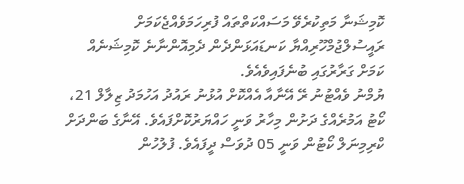ކޮމިޝަނާ މަތިކުރެވޭ މަސައްކަތްތައް ފުރިހަމަވެއްޖެކަމަށް ރައީސުލްޖުމްހޫރިއްޔާ ކަނޑައަޅަންދެން ދެމިއޮންނާނެ ކޮމިޝަނެއް ކަމަށް ގަރާރުގައި ބުނެފައިވެއެވެ.
ޔުމްނު ވެއްޓުނު ރޭ އޭނާއާ އެއްކޮށް އުޅުނު ރައުދު އަހުމަދު ޒިލާލް 21، ކޯޓު އަމުރެއްގެ ދަށުން މިހާރު ވަނީ ހައްޔަރުކޮށްފައެވެ. އޭނާގެ ބަންދަށް ކްރިމިނަލް ކޯޓުން ވަނީ 05 ދުވަސް ދީފައެވެ. ފުލުހުން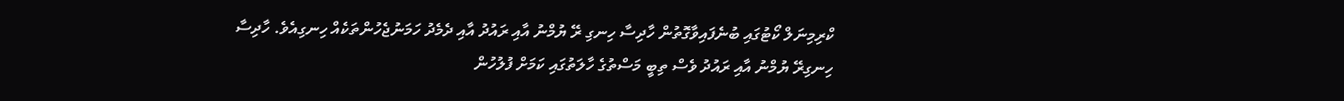ކްރިމިނަލް ކޯޓުގައި ބުނެފައިވާގޮތުން ހާދިސާ ހިނގި ރޭ ޔުމްނު އާއި ރައުދު އާއި ދެމެދު ހަމަނުޖެހުންތަކެއް ހިނގިއެވެ. ހާދިސާ ހިނގިރޭ ޔުމްނު އާއި ރައުދު ވެސް ތިބީ މަސްތުގެ ހާލަތުގައި ކަމަށް ފުލުހުން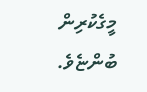މީގެކުރިން ބުންޏެވެ.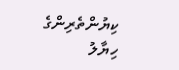ކިޔުންތެރިންގެ ހިޔާލު